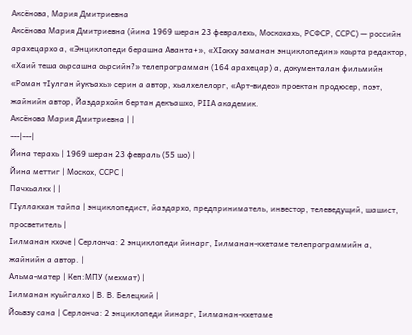Аксёнова, Мария Дмитриевна
Аксёнова Мария Дмитриевна (йина 1969 шеран 23 февралехь, Москохахь, РСФСР, ССРС) — российн арахецархо а, «Энциклопеди берашна Аванта+», «ХӀокху заманан энциклопедин» коьрта редактор, «Хаий теша оьрсашна оьрсийн?» телепрограмман (164 арахецар) а, документалан фильмийн «Роман тӀулган йукъахь» серин а автор, хьалхелелорг, «Арт-видео» проектан продюсер, поэт, жайнийн автор, Йаздархойн бертан декъашхо, РӀӀА академик.
Аксёнова Мария Дмитриевна | |
---|---|
Йина терахь | 1969 шеран 23 февраль (55 шо) |
Йина меттиг | Москох, ССРС |
Пачхьалкх | |
ГӀуллакхан тайпа | энциклопедист, йаздархо, предприниматель, инвестор, телеведущий, шашист, просветитель |
Ӏилманан кхоче | Серлонча: 2 энциклопеди йинарг, Ӏилманан-кхетаме телепрограммийн а, жайнийн а автор. |
Альма-матер | Кеп:МПУ (мехмат) |
Ӏилманан куьйгалхо | В. В. Белецкий |
Йоьвзу сана | Серлонча: 2 энциклопеди йинарг, Ӏилманан-кхетаме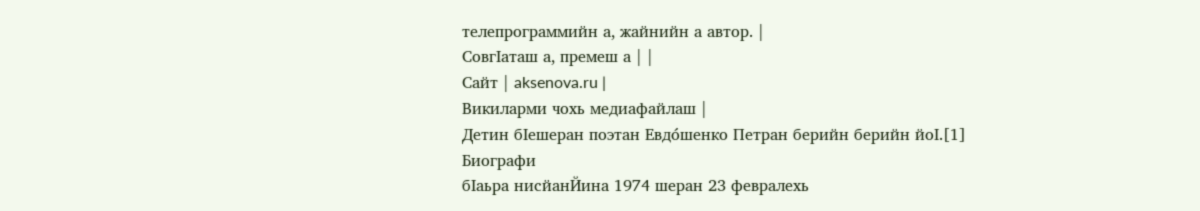телепрограммийн а, жайнийн а автор. |
СовгӀаташ а, премеш а | |
Сайт | aksenova.ru |
Викиларми чохь медиафайлаш |
Детин бӀешеран поэтан Евдо́шенко Петран берийн берийн йоӀ.[1]
Биографи
бӀаьра нисйанЙина 1974 шеран 23 февралехь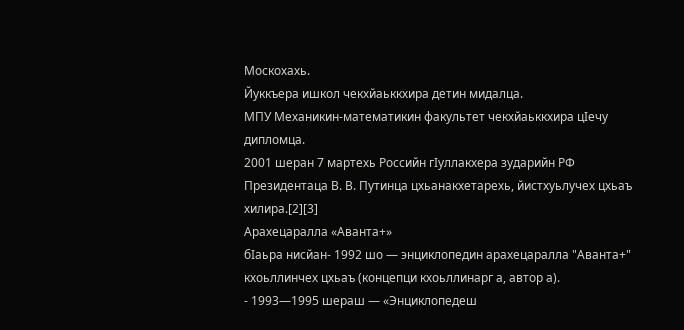Москохахь.
Йуккъера ишкол чекхйаьккхира детин мидалца.
МПУ Механикин-математикин факультет чекхйаьккхира цӀечу дипломца.
2001 шеран 7 мартехь Российн гӀуллакхера зударийн РФ Президентаца В. В. Путинца цхьанакхетарехь, йистхуьлучех цхьаъ хилира.[2][3]
Арахецаралла «Аванта+»
бӀаьра нисйан- 1992 шо — энциклопедин арахецаралла "Аванта+" кхоьллинчех цхьаъ (концепци кхоьллинарг а, автор а).
- 1993—1995 шераш — «Энциклопедеш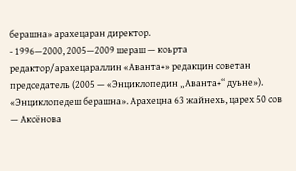берашна» арахецаран директор.
- 1996—2000, 2005—2009 шераш — коьрта редактор/арахецараллин «Аванта+» редакцин советан председатель (2005 — «Энциклопедин „Аванта+“ дуьне»).
«Энциклопедеш берашна». Арахецна 63 жайнехь, царех 50 сов — Аксёнова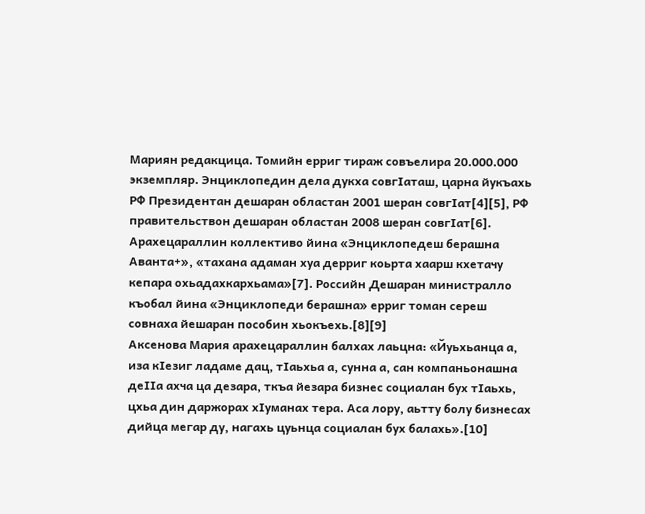Мариян редакцица. Томийн ерриг тираж совъелира 20.000.000 экземпляр. Энциклопедин дела дукха совгӀаташ, царна йукъахь РФ Президентан дешаран областан 2001 шеран совгӀат[4][5], РФ правительствон дешаран областан 2008 шеран совгӀат[6]. Арахецараллин коллективо йина «Энциклопедеш берашна Аванта+», «тахана адаман хуа дерриг коьрта хаарш кхетачу кепара охьадахкархьама»[7]. Российн Дешаран министралло къобал йина «Энциклопеди берашна» ерриг томан сереш совнаха йешаран пособин хьокъехь.[8][9]
Аксенова Мария арахецараллин балхах лаьцна: «Йуьхьанца а, иза кӀезиг ладаме дац, тӀаьхьа а, сунна а, сан компаньонашна деӀӀа ахча ца дезара, ткъа йезара бизнес социалан бух тӀаьхь, цхьа дин даржорах хӀуманах тера. Аса лору, аьтту болу бизнесах дийца мегар ду, нагахь цуьнца социалан бух балахь».[10]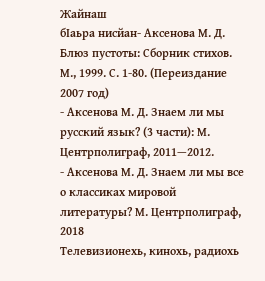Жайнаш
бӀаьра нисйан- Аксенова М. Д. Блюз пустоты: Сборник стихов. М., 1999. С. 1-80. (Переиздание 2007 год)
- Аксенова М. Д. Знаем ли мы русский язык? (3 части): М. Центрполиграф, 2011—2012.
- Аксенова М. Д. Знаем ли мы все о классиках мировой литературы? М. Центрполиграф, 2018
Телевизионехь, кинохь, радиохь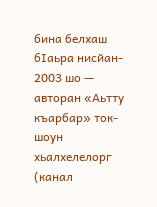бина белхаш
бӀаьра нисйан- 2003 шо — авторан «Аьтту къарбар» ток-шоун хьалхелелорг (канал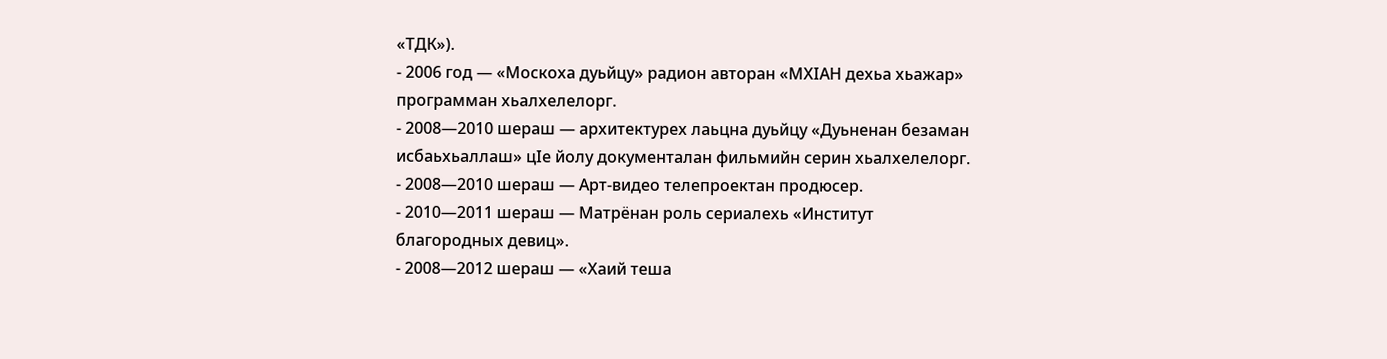«ТДК»).
- 2006 год — «Москоха дуьйцу» радион авторан «МХӀАН дехьа хьажар» программан хьалхелелорг.
- 2008—2010 шераш — архитектурех лаьцна дуьйцу «Дуьненан безаман исбаьхьаллаш» цӀе йолу документалан фильмийн серин хьалхелелорг.
- 2008—2010 шераш — Арт-видео телепроектан продюсер.
- 2010—2011 шераш — Матрёнан роль сериалехь «Институт благородных девиц».
- 2008—2012 шераш — «Хаий теша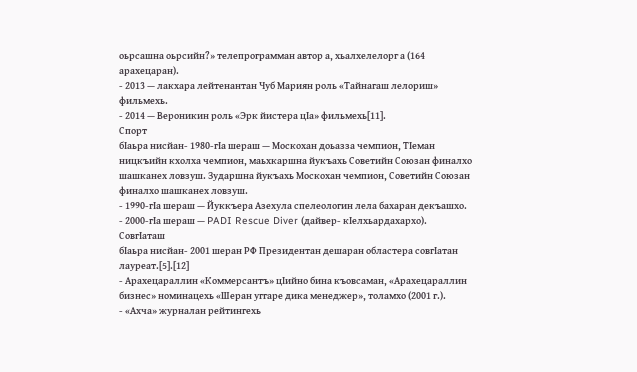оьрсашна оьрсийн?» телепрограмман автор а, хьалхелелорг а (164 арахецаран).
- 2013 — лакхара лейтенантан Чуб Мариян роль «Тайнагаш лелориш» фильмехь.
- 2014 — Вероникин роль «Эрк йистера цӀа» фильмехь[11].
Спорт
бӀаьра нисйан- 1980-гӀа шераш — Москохан доьазза чемпион, ТӀеман ницкъийн кхолха чемпион, маьхкаршна йукъахь Советийн Союзан финалхо шашканех ловзуш. Зударшна йукъахь Москохан чемпион, Советийн Союзан финалхо шашканех ловзуш.
- 1990-гӀа шераш — Йуккъера Азехула спелеологин лела бахаран декъашхо.
- 2000-гӀа шераш — PADI Rescue Diver (дайвер- кӀелхьардахархо).
СовгӀаташ
бӀаьра нисйан- 2001 шеран РФ Президентан дешаран областера совгӀатан лауреат.[5].[12]
- Арахецараллин «Коммерсантъ» цӀийно бина къовсаман, «Арахецараллин бизнес» номинацехь «Шеран уггаре дика менеджер», толамхо (2001 г.).
- «Ахча» журналан рейтингехь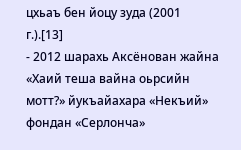цхьаъ бен йоцу зуда (2001 г.).[13]
- 2012 шарахь Аксёнован жайна «Хаий теша вайна оьрсийн мотт?» йукъайахара «Некъий» фондан «Серлонча»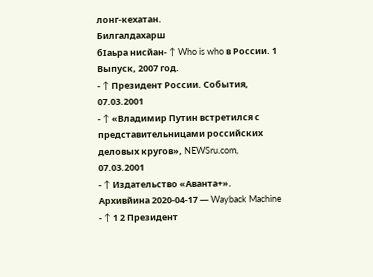лонг-кехатан.
Билгалдахарш
бӀаьра нисйан- ↑ Who is who в России. 1 Выпуск, 2007 год.
- ↑ Президент России. События, 07.03.2001
- ↑ «Владимир Путин встретился с представительницами российских деловых кругов», NEWSru.com, 07.03.2001
- ↑ Издательство «Аванта+». Архивйина 2020-04-17 — Wayback Machine
- ↑ 1 2 Президент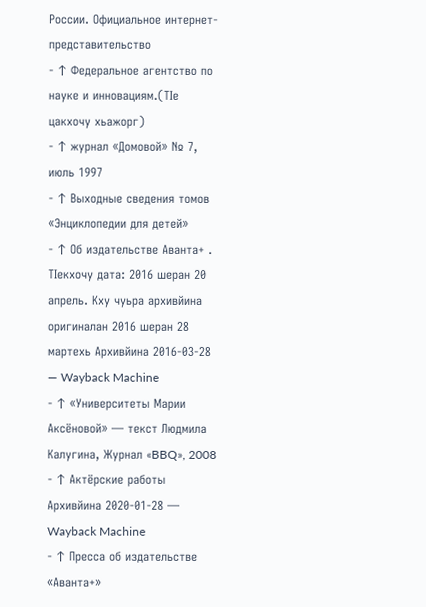России. Официальное интернет-представительство
- ↑ Федеральное агентство по науке и инновациям.(ТӀе цакхочу хьажорг)
- ↑ журнал «Домовой» № 7, июль 1997
- ↑ Выходные сведения томов «Энциклопедии для детей»
- ↑ Об издательстве Аванта+ . ТӀекхочу дата: 2016 шеран 20 апрель. Кху чуьра архивйина оригиналан 2016 шеран 28 мартехь Архивйина 2016-03-28 — Wayback Machine
- ↑ «Университеты Марии Аксёновой» — текст Людмила Калугина, Журнал «BBQ», 2008
- ↑ Актёрские работы Архивйина 2020-01-28 — Wayback Machine
- ↑ Пресса об издательстве «Аванта+»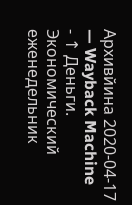Архивйина 2020-04-17 — Wayback Machine
- ↑ Деньги. Экономический еженедельник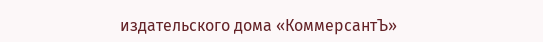издательского дома «КоммерсантЪ»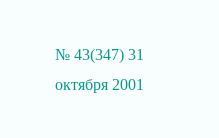№ 43(347) 31 октября 2001